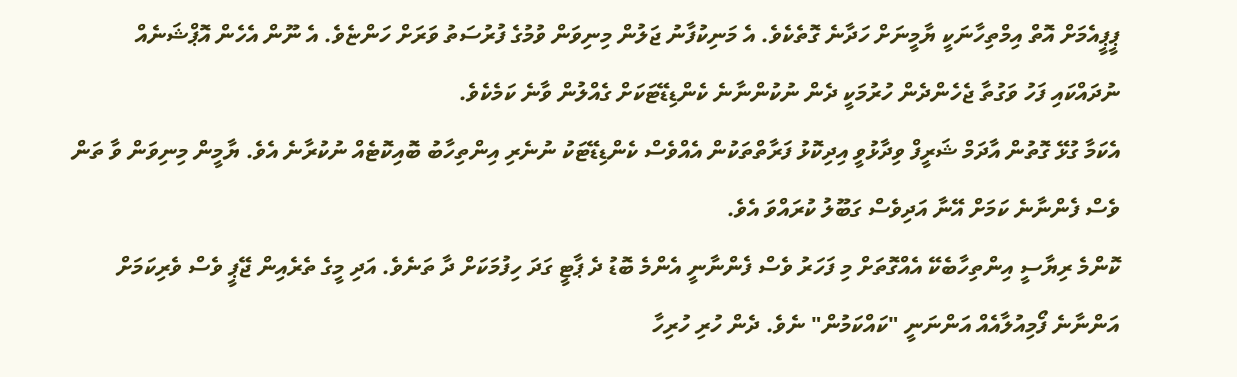ޕީޕީއެމަށް އޮތް އިމްތިހާނަކީ ޔާމީނަށް ހަދާނެ ގޮތެކެވެ. އެ މަނިކުފާނު ޖަލުން މިނިވަން ވުމުގެ ފުރުސަތު ވަރަށް ހަންޏެވެ. އެ ނޫން އެހެން އޮޕްޝަނެއް ނުދައްކައި ފަހު ވަގުތާ ޖެހެންދެން ހުރުމަކީ ދެން ނުކުންނާނެ ކެންޑިޑޭޓަކަށް ގެއްލުން ވާނެ ކަމެކެވެ.
އެކަމާ ގުޅޭ ގޮތުން އާދަމް ޝަރީފް ވިދާޅުވީ އިދިކޮޅު ފަރާތްތަކުން އެއްވެސް ކެންޑިޑޭޓަކު ނުނެރި އިންތިހާބު ބޮއިކޮޓެއް ނުކުރާނެ އެވެ. ޔާމީން މިނިވަން ވާ ތަން ވެސް ފެންނާނެ ކަމަށް އޭނާ އަދިވެސް ގަބޫލު ކުރައްވަ އެވެ.
ކޮންމެ ރިޔާސީ އިންތިހާބެކޭ އެއްގޮތަށް މި ފަހަރު ވެސް ފެންނާނީ އެންމެ ބޮޑު ދެ ޕާޓީ ގަދަ ހިފުމަކަށް ދާ ތަނެވެ. އަދި މީގެ ތެރެއިން ޖޭޕީ ވެސް ވެރިކަމަށް އަންނާނެ ފޯމިއުލާއެއް އަންނަނީ "ކައްކަމުން" ނެވެ. ދެން ހުރި ހުރިހާ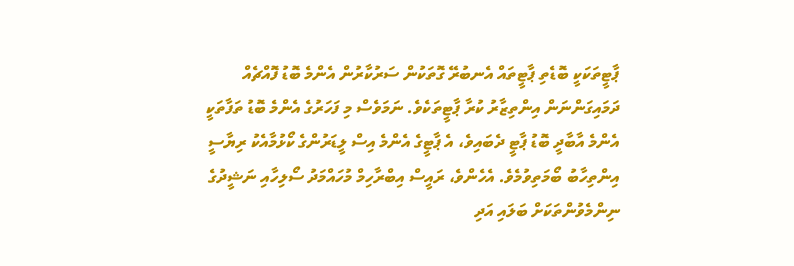ޕާޓީތަކަކީ ބޮޑެތި ޕާޓީތައް އެނބުރޭ ގޮތަކުން ސަރުކާރުން އެންމެ ބޮޑު ފޮއްޗެއް ދަމައިގަންނަން އިންތިޒާރު ކުރާ ޕާޓީތަކެވެ. ނަމަވެސް މި ފަހަރުގެ އެންމެ ބޮޑު ތަފާތަކީ އެންމެ އާބާދީ ބޮޑު ޕާޓީ ދެބައިވެ، އެ ޕާޓީގެ އެންމެ އިސް ލީޑަރުންގެ ކޯޅުމާއެކު ރިޔާސީ އިންތިހާބު ބޯމަތިވުމެވެ. އެހެންވެ، ރައީސް އިބްރާހިމް މުހައްމަދު ސޯލިހާއި ނަޝީދުގެ ނިންމެވުންތަކަށް ބަލައި އަދި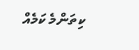ކިތަންމެ ކަމެއް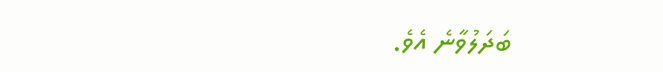ބަދަލުވާނެ އެވެ.